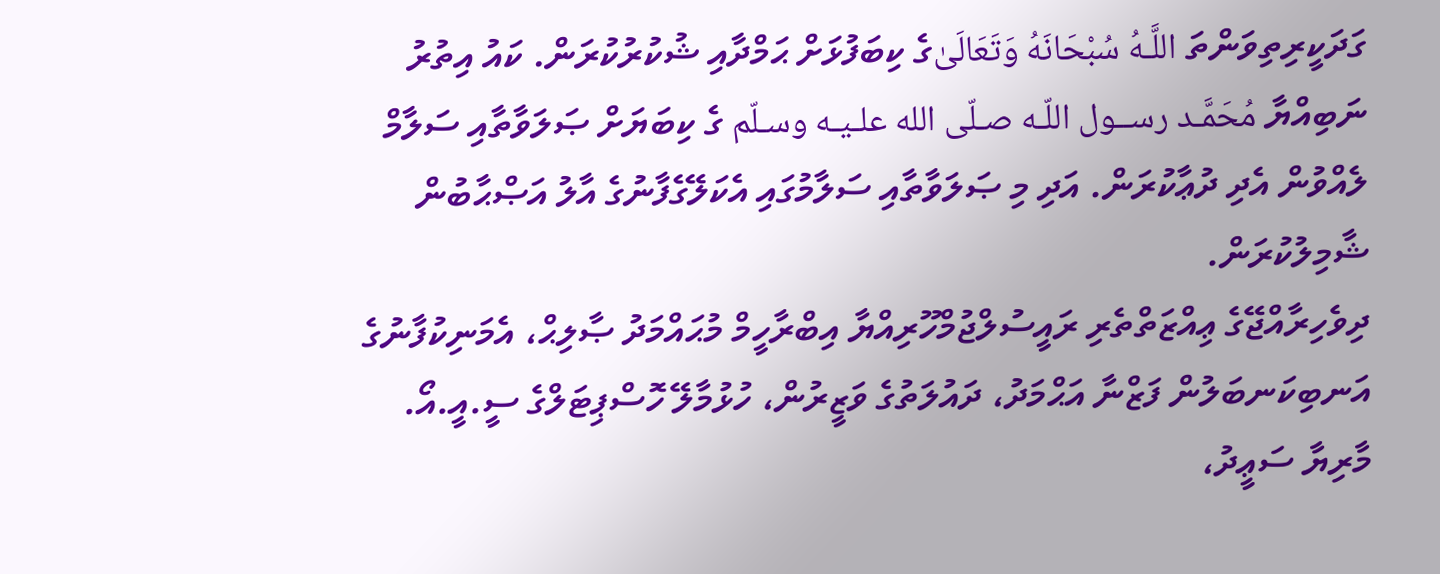ގަދަކީރިތިވަންތަ اللَّـهُ سُبْحَانَهُ وَتَعَالَىٰގެ ކިބަފުޅަށް ޙަމްދާއި ޝުކުރުކުރަން. ކައު އިތުރު ނަބިއްޔާ مُحَمَّـد رســول اللّـه صـلّى الله علـيـه وسـلّم ގެ ކިބަޔަށް ޞަލަވާތާއި ސަލާމް ލެއްވުން އެދި ދުޢާކުރަން. އަދި މި ޞަލަވާތާއި ސަލާމުގައި އެކަލޭގެފާނުގެ އާލު އަޞްޙާބުން ޝާމިލުކުރަން.
ދިވެހިރާއްޖޭގެ ޢިއްޒަތްތެރި ރައީސުލްޖުމްހޫރިއްޔާ އިބްރާހީމް މުޙައްމަދު ޞާލިޙް، އެމަނިކުފާނުގެ އަނބިކަނބަލުން ފަޒްނާ އަޙްމަދު، ދައުލަތުގެ ވަޒީރުން، ހުޅުމާލޭ ހޮސްޕިޓަލްގެ ސީ.އީ.އޯ. މާރިޔާ ސަޢީދު،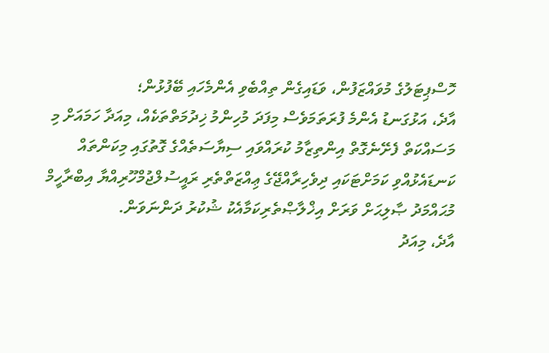ހޮސްޕިޓަލުގެ މުވައްޒަފުން، ވަޑައިގެން ތިއްބެވި އެންމެހައި ބޭފުޅުން؛
އާދެ، އަޅުގަނޑު އެންމެ ފުރަތަމަވެސް މިފަދަ މުހިންމު ޚިދުމަތްތަކެއް، މިއަދާ ހަމައަށް މި މަސައްކަތް ފެށޭނެގޮތް އިންތިޒާމު ކުރައްވައި ސިޔާސަތެއްގެ ގޮތުގައި މިކަންތައް ކަނޑައެޅުއްވި ކަމަށްޓަކައި ދިވެހިރާއްޖޭގެ ޢިއްޒަތްތެރި ރައީސުލްޖުމްހޫރިއްޔާ އިބްރާހީމް މުޙައްމަދު ޞާލިޙަށް ވަރަށް އިޚްލާޞްތެރިކަމާއެކު ޝުކުރު ދަންނަވަން.
އާދެ، މިއަދު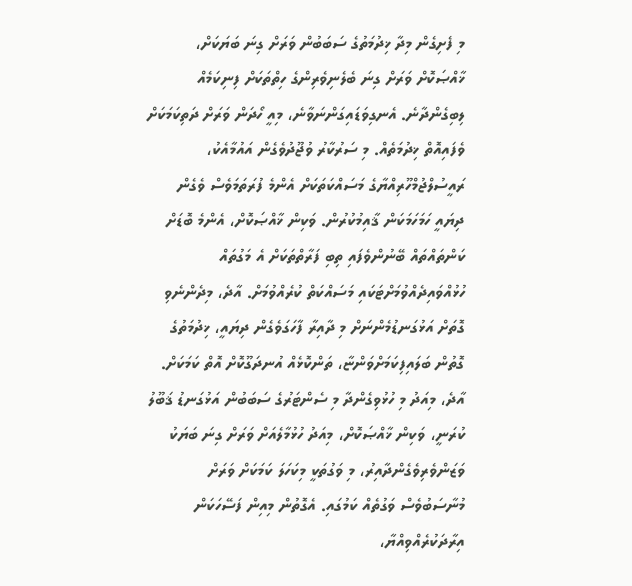މި ފެށިގެން މިދާ ޚިދުމަތުގެ ސަބަބުން ވަރަށް ގިނަ ބަޔަކަށް، ޚާއްޞަކޮށް ވަރަށް ގިނަ ބެލެނިވެރިންގެ ހިތްތަކަށް ފިނިކަމެއް ލިބިގެންދާނެ. އެނގިވަޑައިގަންނަވާނެ، މިއީ ހޯދަން ވަރަށް ދަތިކަމަކަށް ވެފައިއޮތް ޚިދުމަތެއް. މި ސަރުކާރު ވުޖޫދުވެގެން އައުމާއެކު، ރައީސުލްޖުމްހޫރިއްޔާގެ މަސައްކަތަކަށް އެންމެ ފުރަތަމަވެސް ވެގެން ދިޔައީ ހަމަހަމަކަން ޤާއިމުކުރުން. ވަކިން ޚާއްޞަކޮށް، އެންމެ ބޮޑަށް ކަންތައްތައް ބޭނުންވެފައި ތިބި ފަރާތްތަކަށް އެ މަގުތައް ހުޅުއްވައިދެއްވުމަށްޓަކައި މަސައްކަތް ކުރެއްވުމަށް. އާދެ، މިދެންނެވި ގޮތަށް އަޅުގަނޑުމެންނަށް މި ދާއިރާ ފާހަގަވެގެން ދިޔައީ، ޚިދުމަތުގެ ގޮތުން ބަލައިފިކަމަށްވަންޏާ، ތަންކޮޅެއް އުނދަގޫކޮށް އޮތް ކަމަކަށް.
އާދެ، މިއަދު މި ހުޅުވިގެންދާ މި ސެންޓަރުގެ ސަބަބުން އަޅުގަނޑު ޤަބޫލު ކުރަނީ، ވަކިން ޚާއްޞަކޮށް، މިއަދު ހުޅުމާލެއަށް ވަރަށް ގިނަ ބަޔަކު ވަޒަންވެރިވެގެންދާއިރު، މި ވަގުތަކީ މިކަހަލަ ކަމަކަށް ވަރަށް މުނާސަބުވެސް ވަގުތެއް ކަމުގައި. އެގޮތުން މިއިން ފަސޭހަކަން އިރާދަކުރެއްވިއްޔާ،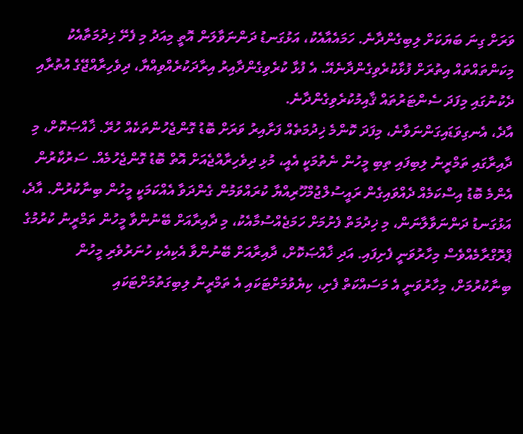ވަރަށް ގިނަ ބަޔަކަށް ލިބިގެންދާނެ. ހަމައެއާއެކު، އަޅުގަނޑު ދަންނަވާލަން އޮތީ މިއަދު މި ފެށޭ ޚިދުމަތާއެކު މިކަންތައްތައް އިތުރަށް ފުޅާކުރެވިގެންދާނެއޭ. އެ ފުޅާ ކުރެވިގެންދާއިރު އިރާދަކުރެއްވިއްޔާ، ދިވެހިރާއްޖޭގެ އުތުރާއި ދެކުނުގައި މިފަދަ ސެންޓަރުތައް ޤާއިމުކުރެވިގެންދާނެ.
އާދެ، އެނގިވަޑައިގަންނަވާނެ، މިފަދަ ކޮންމެ ޚިދުމަތެއް ފަށާއިރު ވަރަށް ބޮޑު ގޮންޖެހުންތަކެއް ހުރޭ. ޚާއްޞަކޮށް، މި ދާއިރާގައި ތަމްރީނު ލިބިފައި ތިބި މީހުން ނެތުމަކީ އެއީ، މުޅި ދިވެހިރާއްޖެއަށް އޮތް ބޮޑު ގޮންޖެހުމެއް. ސަރުކާރުން އެންމެ ބޮޑު އިސްކަމެއް ދެއްވައިގެން ރައީސުލްޖުމްހޫރިއްޔާ ކުރައްވަމުން ގެންދަވާ އެއްކަމަކީ މީހުން ބިނާކުރުން. އާދެ، އަޅުގަނޑު ދަންނަވާލާނަން، މި ޚިދުމަތް ފެށުމަށް ހަމަޖެއްސުމާއެކު، މި ދާއިރާއަށް ބޭނުންވާ މީހުން ތަމްރީނު ކުރުމުގެ ޕްރޮގްރާމެއްވެސް މިހާރުވަނީ ފެށިފައި. އަދި ޚާއްޞަކޮށް، ދާއިރާއަށް ބޭނުންވާ އެކިއެކި ހުނަރުވެރި މީހުން ބިނާކުރުމަށް، މިހާރުވަނީ އެ މަސައްކަތް ފެށި، ކިޔެވުމަށްޓަކައި އެ ތަމްރީނު ލިބިގަތުމަށްޓަކައި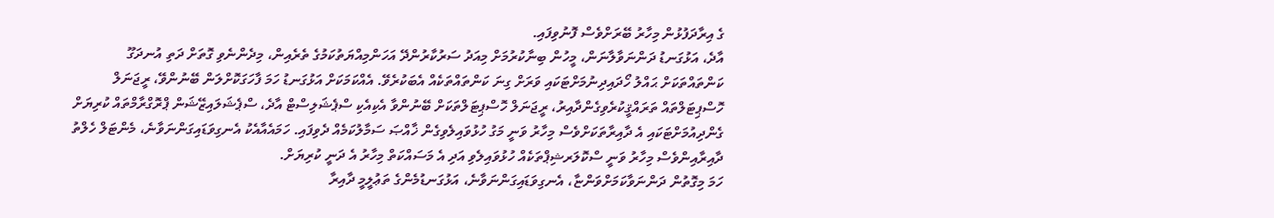ގެ އިރާދަފުޅުން މިހާރު ބޭރަށްވެސް ފޮނުވިފައި.
އާދެ، އަޅުގަނޑު ދަންނަވާލާނަން، މީހުން ބިނާކުރުމަށް މިއަދު ސަރުކާރުންދޭ އަހަންމިއްޔަތުކަމުގެ ތެރެއިން، މިދެންނެވި ގޮތަށް ދަތި އުނދަގޫ ކަންތައްތަކަށް ޙައްލު ހޯދައިދިނުމަށްޓަކައި ވަރަށް ގިނަ ކަންތައްތަކެއް އެބަކުރެވޭ. އެއްކަމަކަށް އަޅުގަނޑު ހަމަ ފާހަގަކޮށްލަން ބޭނުންވޭ، ރީޖަނަލް ހޮސްޕިޓަލްތައް ތަރައްޤީކުރެވިގެންދާއިރު، ރީޖަނަލް ހޮސްޕިޓަލްތަކަށް ބޭނުންވާ އެކިއެކި ސްޕެޝަލިސްޓް އާދެ، ސްޕެޝަލައިޒޭޝަން ޕްރޮގްރާމްތައް ކުރިޔަށް ގެންދިއުމަށްޓަކައި އެ ދާއިރާތަކަށްވެސް މިހާރު ވަނީ މަގު ހުޅުވައިލެވިގެން ޚާއްޞަ ސަމާލުކަމެއް ދެވިފައި. ހަމައެއާއެކު އެނގިވަޑައިގަންނަވާނެ، މެންޓަލް ހެލްތު ދާއިރާއިންވެސް މިހާރު ވަނީ ސްކޮލަރޝިޕްތަކެއް ހުޅުވައިލެވި އަދި އެ މަސައްކަތް މިހާރު އެ ދަނީ ކުރިޔަށް.
ހަމަ މިގޮތުން ދަންނަވާކަމަށްވަންޏާ، އެނގިވަޑައިގަންނަވާނެ، އަޅުގަނޑުމެންގެ ތަޢުލީމީ ދާއިރާ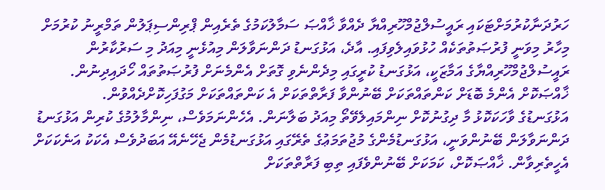ހަރުދަނާކުރުމަށްޓަކައި ރައީސުލްޖުމްހޫރިއްޔާ ދެއްވާ ޚާއްޞަ ސަމާލުކަމުގެ ތެރެއިން ޕްރިންސިޕަލުން ތަމްރީނު ކުރުމަށް މިހާރު މިވަނީ ފުރުޞަތުތަކެއް ހުޅުވައިލެވިފައި. އާދެ، އަޅުގަނޑު ދަންނަވާލަން މިއުޅެނީ މިއަދު މި ސަރުކާރުން ރައީސުލްޖުމްހޫރިއްޔާގެ އަމާޒަކީ، އަޅުގަނޑު ކުރީގައި މިދެންނެވި ގޮތަށް އެންމެނަށް ފުރުޞަތުތައް ހޯދައިދިނުން. ޚާއްޞަކޮށް އެންމެ ބޮޑަށް ކަންތައްތަކަށް ބޭނުންވާ ފަރާތްތަކަށް އެ ކަންތައްތަކަށް މަގުފަހިކޮށްދެއްވުން.
އަޅުގަނޑުގެ ވާހަކަކޮޅު މާ ދިގުނުކޮށް ނިންމައިލެވޭތޯ މިއަދު ބަލާނަން. އެހެންނަމަވެސް، ނިންމާލުމުގެ ކުރިން އަޅުގަނޑު ދަންނަވާލަން ބޭނުންވަނީ، އަޅުގަނޑުމެންގެ މުޖުތަމަޢުގެ ތެރޭގައި އަޅުގަނޑުމެން ޖެހޭނެއޭ އަބަދުވެސް އެކަކު އަނެކަކަށް އެހީތެރިވާން. ޚާއްޞަކޮށް، ކަމަކަށް ބޭނުންވެފައި ތިބި ފަރާތްތަކަށް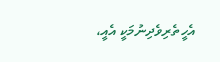އެހީތެރިވެދިނުމަކީ އެއީ،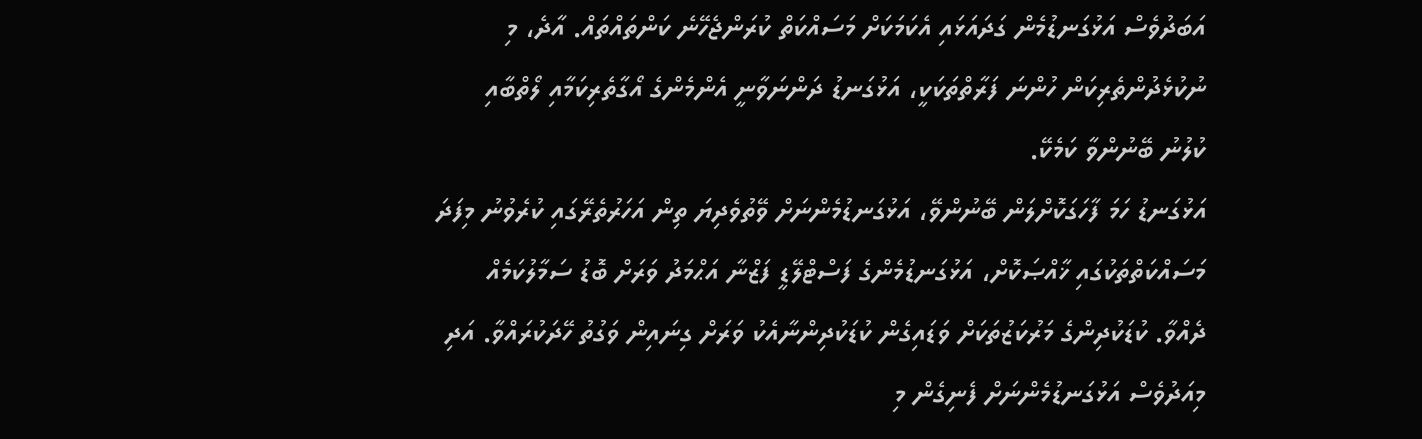އަބަދުވެސް އަޅުގަނޑުމެން ގަދައަޅައި އެކަމަކަށް މަސައްކަތް ކުރަންޖެހޭނެ ކަންތައްތައް. އާދެ، މި ނުކުޅެދުންތެރިކަން ހުންނަ ފަރާތްތަކަކީ، އަޅުގަނޑު ދަންނަވާނީ އެންމެންގެ އޯގާތެރިކަމާއި ލޯތްބާއި ކުލުނު ބޭނުންވާ ކަމެކޭ.
އަޅުގަނޑު ހަމަ ފާހަގަކޮށްލަން ބޭނުންވޭ، އަޅުގަނޑުމެންނަށް ވޭތުވެދިޔަ ތިން އަހަރުތެރޭގައި ކުރެވުނު މިފަދަ މަސައްކަތްތަކުގައި ޚާއްޞަކޮށް، އަޅުގަނޑުމެންގެ ފަސްޓްލޭޑީ ފަޒްނާ އަޙްމަދު ވަރަށް ބޮޑު ސަމާލުކަމެއް ދެއްވާ. ކުޑަކުދިންގެ މަރުކަޒުތަކަށް ވަޑައިގެން ކުޑަކުދިންނާއެކު ވަރަށް ގިނައިން ވަގުތު ހޭދަކުރައްވާ. އަދި މިއަދުވެސް އަޅުގަނޑުމެންނަށް ފެނިގެން މި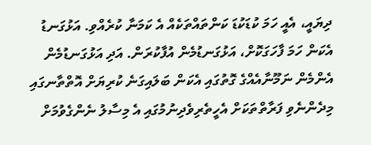ދިޔައީ، އެއީ ހަމަ ކުޑަކުޑަ ކަންތައްތަކެއް އެ ކަމަނާ ކުރެއްވި. އަޅުގަނޑު އެކަން ހަމަ ފާހަގަކޮށް، އަޅުގަނޑުމެން އުފާކުރަން. އަދި އަޅުގަނޑުމެން އެންމެން ނަމޫނާއެއްގެ ގޮތުގައި އެކަން ބަލައިގަނެ ކުރިޔަށް އޮތްތާނގައި މިދެންނެވި ފަރާތްތަކަށް އެހީތެރިވެދިނުމުގައި އެ މިސާލު ނެންގެވުމަށް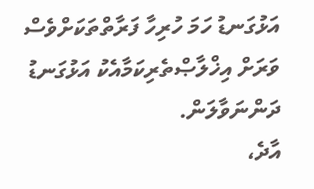އަޅުގަނޑު ހަމަ ހުރިހާ ފަރާތްތަކަށްވެސް ވަރަށް އިޚްލާޞްތެރިކަމާއެކު އަޅުގަނޑު ދަންނަވާލަން.
އާދެ،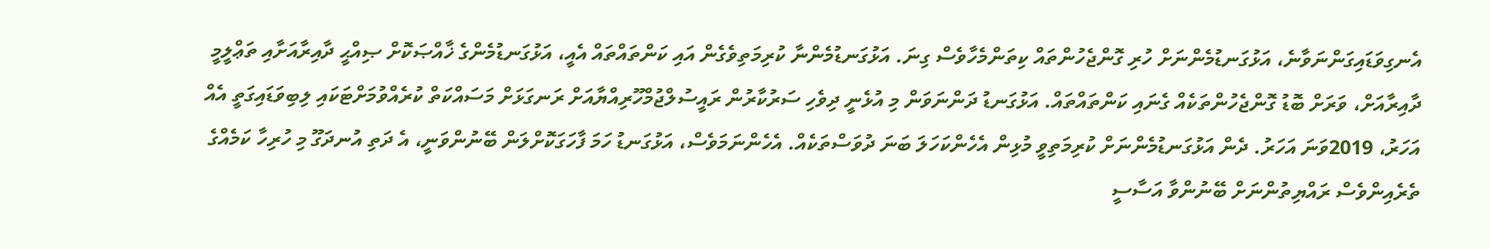އެނގިވަޑައިގަންނަވާނެ، އަޅުގަނޑުމެންނަށް ހުރި ގޮންޖެހުންތައް ކިތަންމެހާވެސް ގިނަ. އަޅުގަނޑުމެންނާ ކުރިމަތިވެގެން އައި ކަންތައްތައް އެއީ، އަޅުގަނޑުމެންގެ ޚާއްޞަކޮށް ޞިއްޙީ ދާއިރާއަށާއި ތަޢްލީމީ ދާއިރާއަށް، ވަރަށް ބޮޑު ގޮންޖެހުންތަކެއް ގެނައި ކަންތައްތައް. އަޅުގަނޑު ދަންނަވަން މި އުޅެނީ ދިވެހި ސަރުކާރުން ރައީސުލްޖުމްހޫރިއްޔާއަށް ރަނގަޅަށް މަސައްކަތް ކުރެއްވުމަށްޓަކައި ލިބިވަޑައިގަތީ އެއް އަހަރު، 2019ވަނަ އަހަރު. ދެން އަޅުގަނޑުމެންނަށް ކުރިމަތިވީ މުޅިން އެހެންކަހަލަ ބަނަ ދުވަސްތަކެއް. އެހެންނަމަވެސް، އަޅުގަނޑު ހަމަ ފާހަގަކޮށްލަން ބޭނުންވަނީ، އެ ދަތި އުނދަގޫ މި ހުރިހާ ކަމެއްގެ ތެރެއިންވެސް ރައްޔިތުންނަށް ބޭނުންވާ އަސާސީ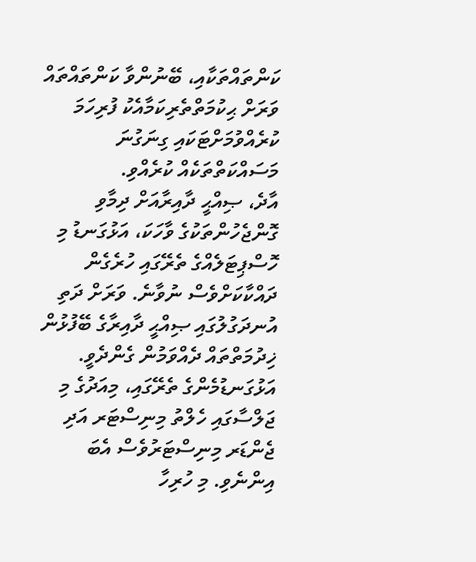ކަންތައްތަކާއި، ބޭނުންވާ ކަންތައްތައް ވަރަށް ޙިކުމަތްތެރިކަމާއެކު ފުރިހަމަ ކުރެއްވުމަށްޓަކައި ގިނަގުނަ މަސައްކަތްތަކެއް ކުރެއްވި.
އާދެ، ޞިއްޙީ ދާއިރާއަށް ދިމާވި ގޮންޖެހުންތަކުގެ ވާހަކަ، އަޅުގަނޑު މި ހޮސްޕިޓަލެއްގެ ތެރޭގައި ހުރެގެން ދައްކާކަށްވެސް ނުވާނެ. ވަރަށް ދަތި އުނދަގުލުގައި ޞިއްޙީ ދާއިރާގެ ބޭފުޅުން ޚިދުމަތްތައް ދެއްވަމުން ގެންދެވީ. އަޅުގަނޑުމެންގެ ތެރޭގައި، މިއަދުގެ މި ޖަލްސާގައި ހެލްތު މިނިސްޓަރ އަދި ޖެންޑަރ މިނިސްޓަރުވެސް އެބަ އިންނެވި. މި ހުރިހާ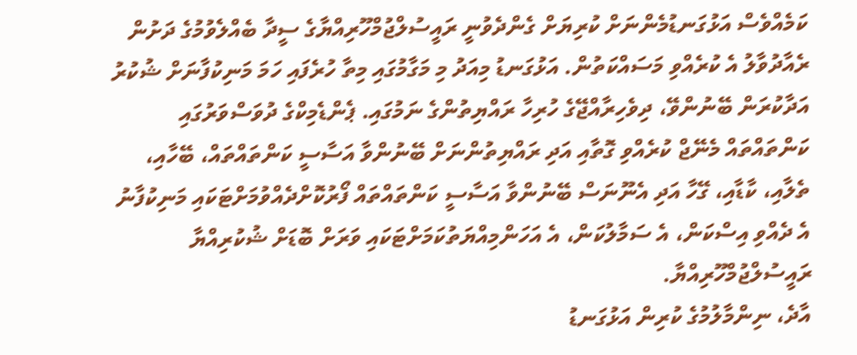ކަމެއްވެސް އަޅުގަނޑުމެންނަށް ކުރިޔަށް ގެންދެވުނީ ރައީސުލްޖުމްހޫރިއްޔާގެ ސީދާ ބެއްލެވުމުގެ ދަށުން ރެއާދުވާލު އެ ކުރެއްވި މަސައްކަތުން. އަޅުގަނޑު މިއަދު މި މަގާމުގައި މިތާ ހުރެފައި ހަމަ މަނިކުފާނަށް ޝުކުރު އަދާކުރަން ބޭނުންވޭ، ދިވެހިރާއްޖޭގެ ހުރިހާ ރައްޔިތުންގެ ނަމުގައި. ޕެންޑެމިކްގެ ދުވަސްވަރުގައި ކަންތައްތައް މެނޭޖް ކުރެއްވި ގޮތާއި އަދި ރައްޔިތުންނަށް ބޭނުންވާ އަސާސީ ކަންތައްތައް، ބޭހާއި، ތެލާއި، ކާޑާއި، ގޭހާ އަދި އެނޫނަސް ބޭނުންވާ އަސާސީ ކަންތައްތައް ފޯރުކޮށްދެއްވުމަށްޓަކައި މަނިކުފާނު އެ ދެއްވި އިސްކަން، އެ ސަމާލުކަން، އެ އަހަންމިއްޔަތުކަމަށްޓަކައި ވަރަށް ބޮޑަށް ޝުކުރިއްޔާ ރައީސުލްޖުމްހޫރިއްޔާ.
އާދެ، ނިންމާލުމުގެ ކުރިން އަޅުގަނޑު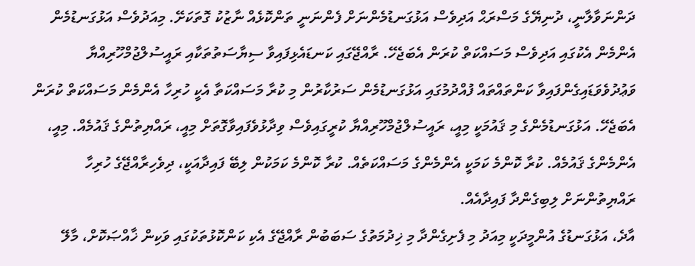ދަންނަވާލާނީ، ދުނިޔޭގެ މަސްރަޙް އަދިވެސް އަޅުގަނޑުމެންނަށް ފެންނަނީ ތަންކޮޅެއް ނާޒުކު ގޮތަކަށޭ. މިއަދުވެސް އަޅުގަނޑުމެން އެންމެން އެކުގައި އަދިވެސް މަސައްކަތް ކުރަން އެބަޖެހޭ. ރާއްޖޭގައި ކަނޑައެޅިފައިވާ ސިޔާސަތުތަކާއި ރައީސުލްޖުމްހޫރިއްޔާ ވަޢުދުވެވަޑައިގެންފައިވާ ކަންތައްތައް ފުއްދުމުގައި އަޅުގަނޑުމެން ސަރުކާރުން މި ކުރާ މަސައްކަތާ އެކީ ހުރިހާ އެންމެން މަސައްކަތް ކުރަން އެބަޖެހޭ. އަޅުގަނޑުމެންގެ މި ޤައުމަކީ މިއީ، ރައީސުލްޖުމްހޫރިއްޔާ ކުރީގައިވެސް ވިދާޅުވެފައިވާގޮތަށް މިއީ، ރައްޔިތުންގެ ޤައުމެއް. މިއީ، އެންމެންގެ ޤައުމެއް. ކުރާ ކޮންމެ ކަމަކީ އެންމެންގެ މަސައްކަތެއް. ކުރާ ކޮންމެ ކަމަކުން ލިބޭ ފައިދާއަކީ، ދިވެހިރާއްޖޭގެ ހުރިހާ ރައްޔިތުންނަށް ލިބިގެންދާ ފައިދާއެއް.
އާދެ، އަޅުގަނޑުގެ އުންމީދަކީ މިއަދު މި ފެށިގެންދާ މި ޚިދުމަތުގެ ސަބަބުން ރާއްޖޭގެ އެކި ކަންކޮޅުތަކުގައި ވަކިން ޚާއްޞަކޮށް، މާލޭ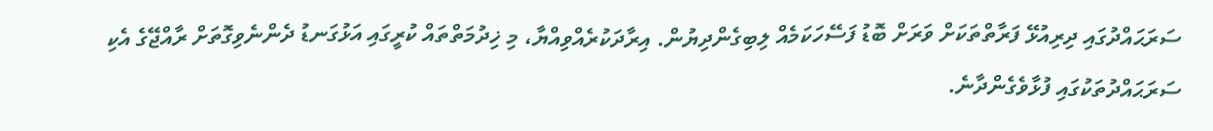ސަރަޙައްދުގައި ދިރިއުޅޭ ފަރާތްތަކަށް ވަރަށް ބޮޑު ފަސޭހަކަމެއް ލިބިގެންދިޔުން. އިރާދަކުރެއްވިއްޔާ، މި ޚިދުމަތްތައް ކުރީގައި އަޅުގަނޑު ދެންނެވިގޮތަށް ރާއްޖޭގެ އެކި ސަރަޙައްދުތަކުގައި ފުޅާވެގެންދާނެ.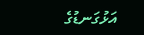އަޅުގަނޑުގެ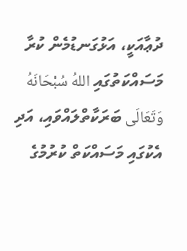ދުޢާއަކީ، އަޅުގަނޑުމެން ކުރާ މަސައްކަތުގައި اللهُ سُبْحَانَهُ وَتَعَالَى ބަރަކާތްލައްވައި، އަދި އެކުގައި މަސައްކަތް ކުރުމުގެ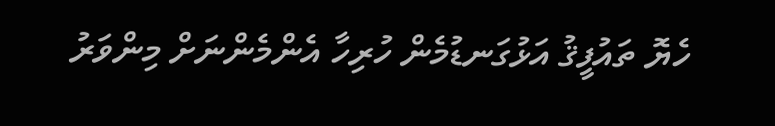ހެޔޮ ތައުފީޤު އަޅުގަނޑުމެން ހުރިހާ އެންމެންނަށް މިންވަރު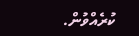ކުރެއްވުން.